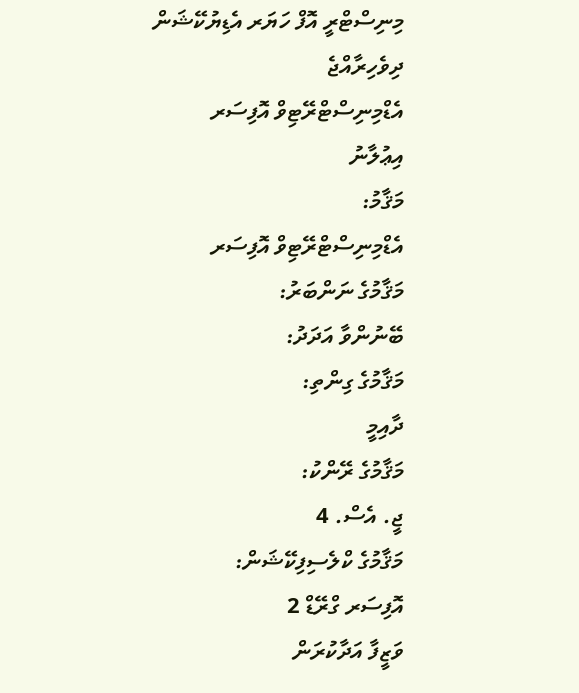މިނިސްޓްރީ އޮފް ހަޔަރ އެޑިޔުކޭޝަން
ދިވެހިރާއްޖެ
އެޑްމިނިސްޓްރޭޓިވް އޮފިސަރ
އިޢުލާނު
މަޤާމު:
އެޑްމިނިސްޓްރޭޓިވް އޮފިސަރ
މަޤާމުގެ ނަންބަރު:
ބޭނުންވާ އަދަދު:
މަޤާމުގެ ގިންތި:
ދާއިމީ
މަޤާމުގެ ރޭންކު:
ޖީ. އެސް. 4
މަޤާމުގެ ކްލެސިފިކޭޝަން:
އޮފިސަރ ގްރޭޑް 2
ވަޒީފާ އަދާކުރަން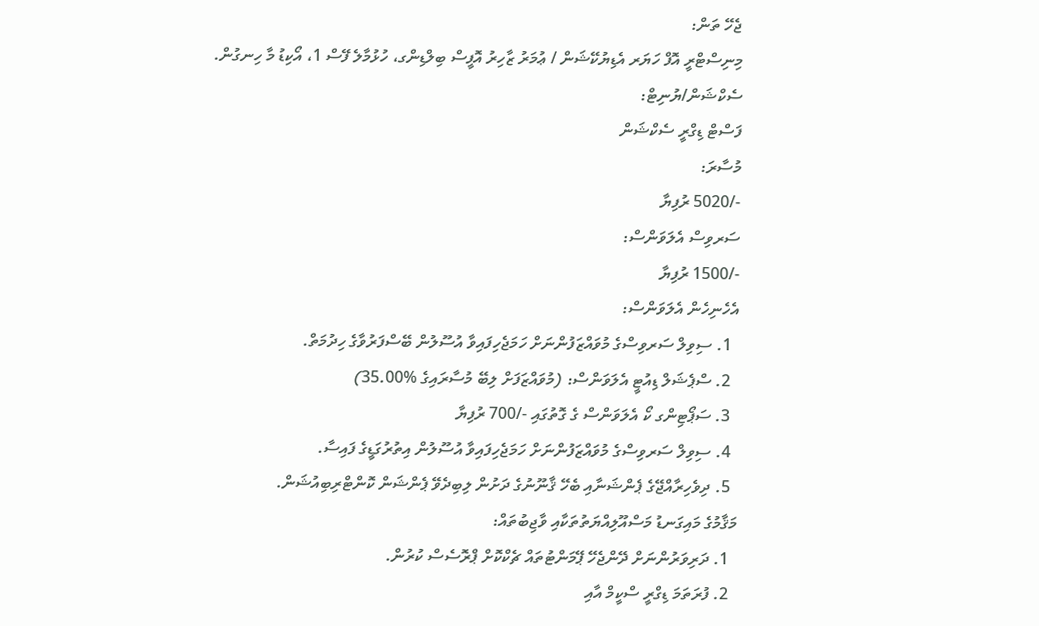ޖެހޭ ތަން:
މިނިސްޓްރީ އޮފް ހަޔަރ އެޑިޔުކޭޝަން / ޢުމަރު ޒާހިރު އޮފީސް ބިލްޑިންގ، ހުޅުމާލެ ފޭސް 1، އޯކިޑު މާ ހިނގުން.
ސެކްޝަން/ޔުނިޓް:
ފަސްޓް ޑިގްރީ ސެކްޝަން
މުސާރަ:
-/5020 ރުފިޔާ
ސަރވިސް އެލަވަންސް:
-/1500 ރުފިޔާ
އެހެނިހެން އެލަވަންސް:
  1. ސިވިލް ސަރވިސްގެ މުވައްޒަފުންނަށް ހަމަޖެހިފައިވާ އުސޫލުން ބޭސްފަރުވާގެ ހިދުމަތް.
  2. ސްޕެޝަލް ޑިއުޓީ އެލަވަންސް: (މުވައްޒަފަށް ލިބޭ މުސާރައިގެ %35.00)
  3. ސަޕޯޓިންގ ކޯ އެލަވަންސް ގެ ގޮތުގައި -/700 ރުފިޔާ
  4. ސިވިލް ސަރވިސްގެ މުވައްޒަފުންނަށް ހަމަޖެހިފައިވާ އުސޫލުން އިތުރުގަޑީގެ ފައިސާ.
  5. ދިވެހިރާއްޖޭގެ ޕެންޝަނާއި ބެހޭ ޤާނޫނުގެ ދަށުން ލިބިދެވޭ ޕެންޝަން ކޮންޓްރިބިއުޝަން.
މަޤާމުގެ މައިގަނޑު މަސްއޫލިއްޔަތުތަކާއި ވާޖިބުތައް:
  1. ދަރިވަރުންނަށް ދޭންޖެހޭ ޕޭމަންޓުތައް ޗެކްކޮށް ޕްރޮސެސް ކުރުން.
  2. ފުރަތަމަ ޑިގްރީ ސްކީމް އާއި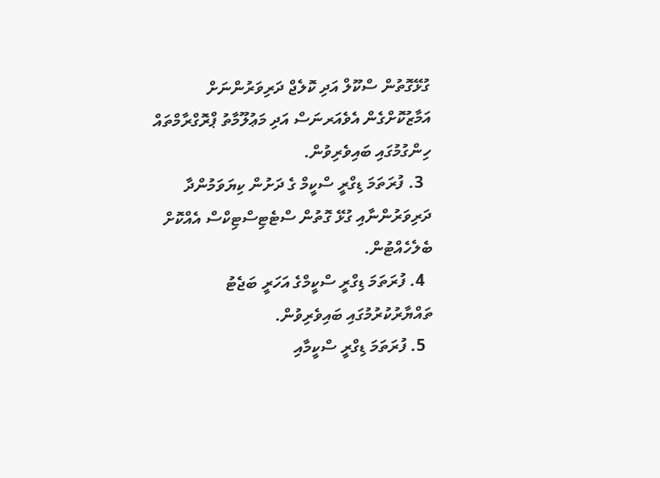ގުޅޭގޮތުން ސްކޫލް އަދި ކޮލެޖް ދަރިވަރުންނަށް އަމާޒުކޮށްގެން އެވެއަރނަސް އަދި މަޢުލޫމާތު ޕްރޮގްރާމްތައް ހިންގުމުގައި ބައިވެރިވުން.
  3. ފުރަތަމަ ޑިގްރީ ސްކީމް ގެ ދަށުން ކިޔަވަމުންދާ ދަރިވަރުންނާއި ގުޅޭ ގޮތުން ސްޓެޓިސްޓިކްސް އެއްކޮށް ބެލެހެއްޓުން.
  4. ފުރަތަމަ ޑިގްރީ ސްކީމްގެ އަހަރީ ބަޖެޓު ތައްޔާރުކުރުމުގައި ބައިވެރިވުން.
  5. ފުރަތަމަ ޑިގްރީ ސްކީމާއި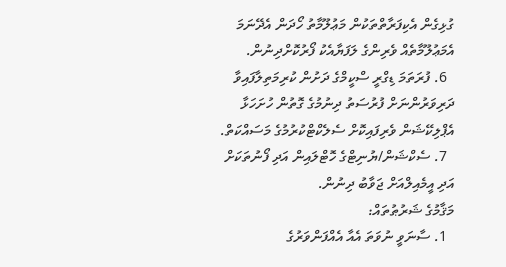ގުޅިގެން އެކިފަރާތްތަކުން މަޢުލޫމާތު ހޯދަން އެދޭނަމަ އެމަޢުލޫމާތެއް ވެރިންގެ ލަފަޔާއެކު ފޯރުކޮށްދިނުން.
  6. ފުރަތަމަ ޑިގްރީ ސްކީމްގެ ދަށުން ކުރިމަތިލާފައިވާ ދަރިވަރުންނަށް ފުރުސަތު ދިނުމުގެ ގޮތުން ހުށަހަޅާ އެޕްލިކޭޝަން ވެރިފައިކޮށް ސެލެކްޓްކުރުމުގެ މަސައްކަތް.
  7. ސެކްޝަން/ޔުނިޓްގެ ހޮޓްލައިން އަދި ފޯނުތަކަށް އަދި އީމެއިލްއަށް ޖަވާބު ދިނުން.
މަޤާމުގެ ޝަރުޠުތައް:
  1. ސާނަވީ ނުވަތަ އެއާ އެއްފަންވަރުގެ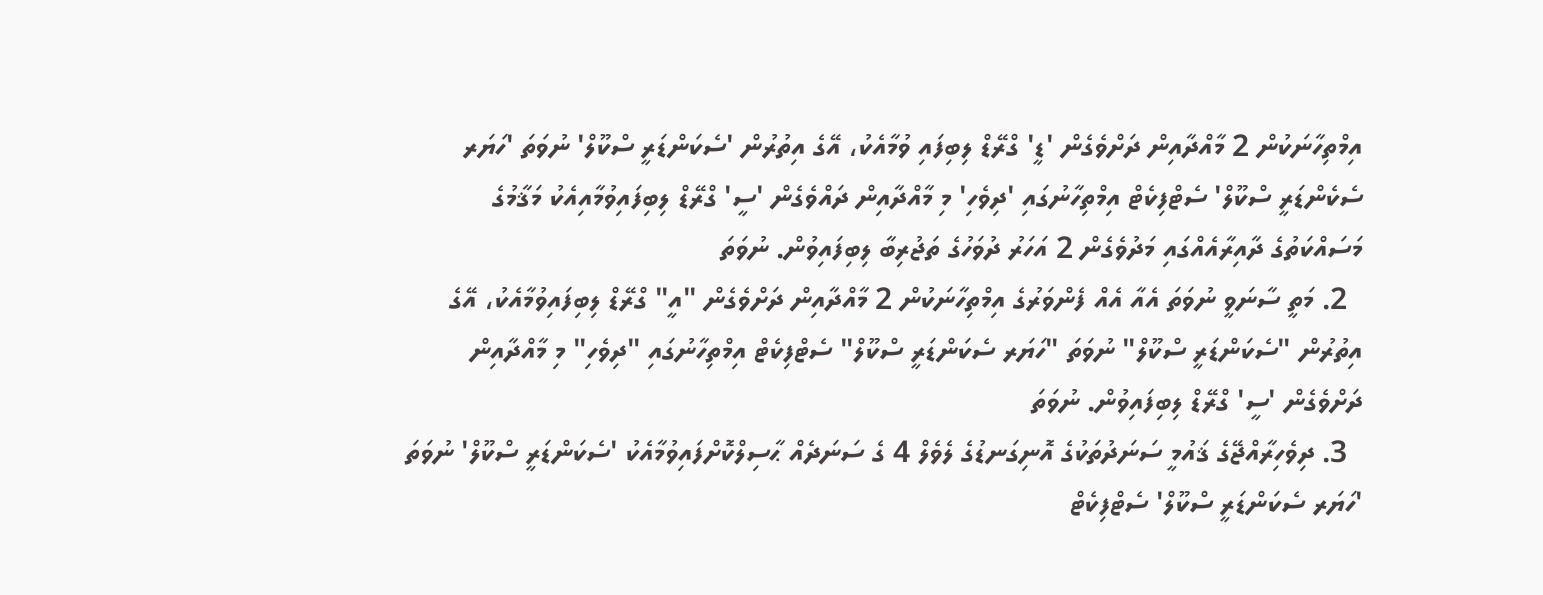އިމްތިހާނަކުން 2 މާއްދާއިން ދަށްވެގެން 'ޑީ' ގްރޭޑް ލިބިފައި ވުމާއެކު، އޭގެ އިތުރުން 'ސެކަންޑަރީ ސްކޫލް' ނުވަތަ 'ހަޔަރ ސެކެންޑަރީ ސްކޫލް' ސެޓްފިކެޓް އިމްތިހާނުގައި 'ދިވެހި' މި މާއްދާއިން ދައްވެގެން 'ސީ' ގްރޭޑް ލިބިފައިވުމާއިއެކު މަޤާމުގެ މަސައްކަތުގެ ދާއިރާއެއްގައި މަދުވެގެން 2 އަހަރު ދުވަހުގެ ތަޖުރިބާ ލިބިފައިވުން. ނުވަތަ
  2. މަތީ ސާނަވީ ނުވަތަ އެއާ އެއް ފެންވަރުގެ އިމްތިހާނަކުން 2 މާއްދާއިން ދަށްވެގެން "އީ" ގްރޭޑް ލިބިފައިވުމާއެކު، އޭގެ އިތުރުން "ސެކަންޑަރީ ސްކޫލް" ނުވަތަ "ހަޔަރ ސެކަންޑަރީ ސްކޫލް" ސެޓްފިކެޓް އިމްތިހާނުގައި "ދިވެހި" މި މާއްދާއިން ދަށްވެގެން 'ސީ' ގްރޭޑް ލިބިފައިވުން. ނުވަތަ
  3. ދިވެހިރާއްޖޭގެ ޤައުމީ ސަނަދުތަކުގެ އޮނިގަނޑުގެ ލެވެލް 4 ގެ ސަނަދެއް ޙާސިލްކޮށްފައިވުމާއެކު 'ސެކަންޑަރީ ސްކޫލް' ނުވަތަ 'ހަޔަރ ސެކަންޑަރީ ސްކޫލް' ސެޓްފިކެޓް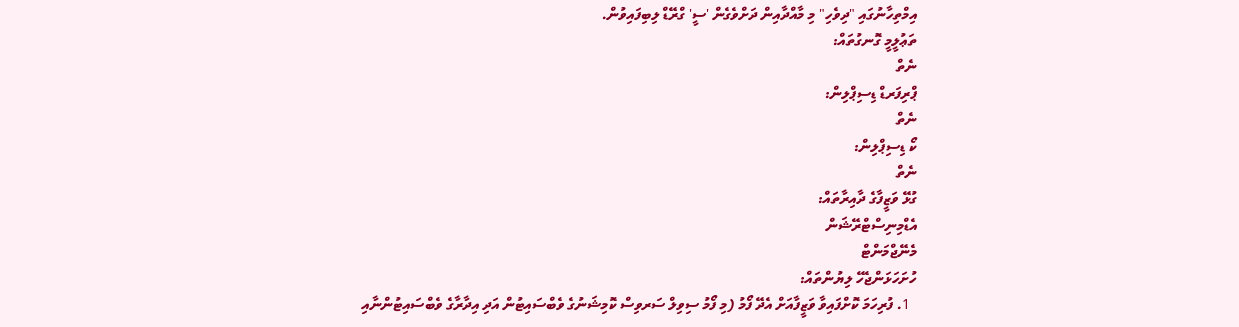އިމްތިހާނުގައި "ދިވެހި" މި މާއްދާއިން ދަށްވެގެން 'ސީ' ގްރޭޑް ލިބިފައިވުން.
ތަޢުލީމީ ގޮނގުތައް:
ނެތް
ޕްރިފަރޑް ޑިސިޕްލިން:
ނެތް
ކޯ ޑިސިޕްލިން:
ނެތް
ގުޅޭ ވަޒީފާގެ ދާއިރާތައް:
އެޑްމިނިސްޓްރޭޝަން
މެނޭޖްމަންޓް
ހުށަހަޅަންޖެހޭ ލިޔުންތައް:
  1. ފުރިހަމަ ކޮށްފައިވާ ވަޒީފާއަށް އެދޭ ފޯމު (މި ފޯމު ސިވިލް ސަރވިސް ކޮމިޝަނުގެ ވެބްސައިޓުން އަދި އިދާރާގެ ވެބްސައިޓުންނާއި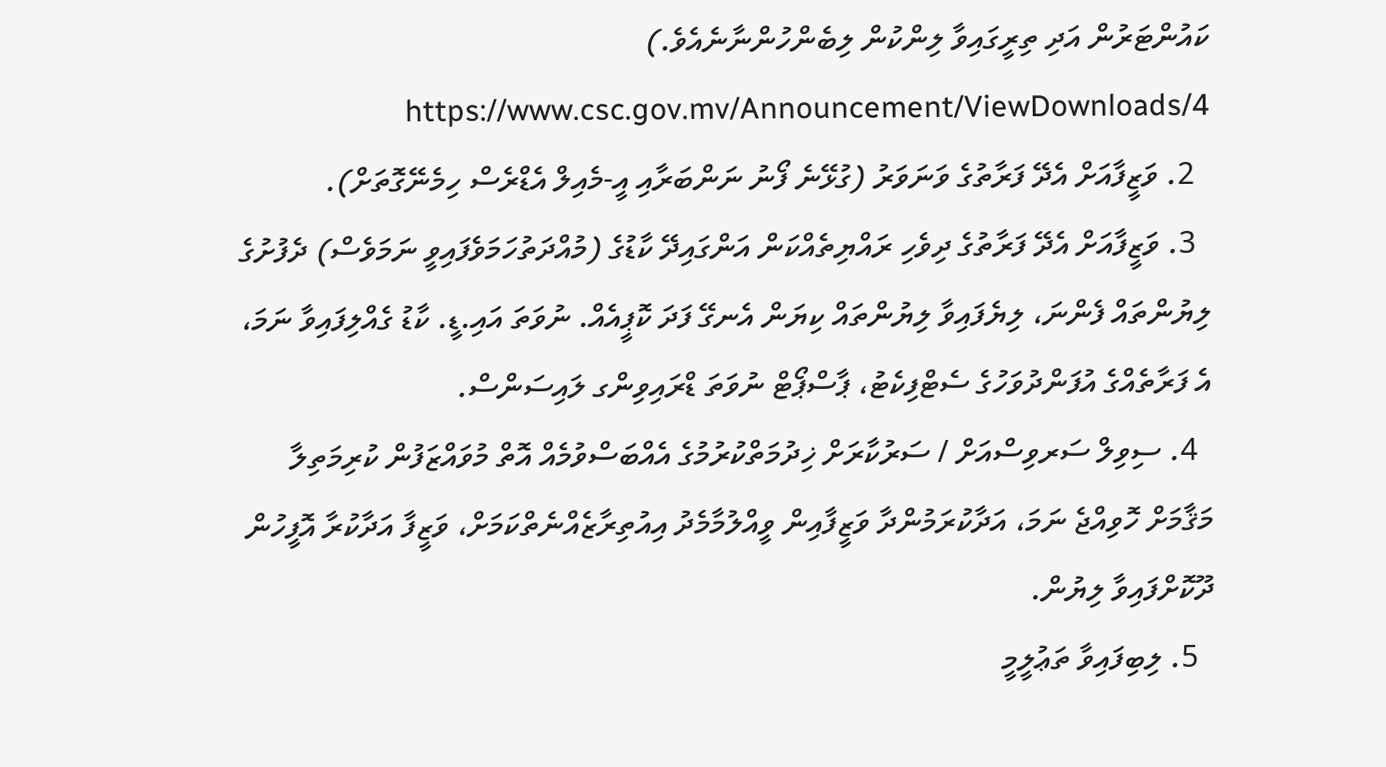ކައުންޓަރުން އަދި ތިރީގައިވާ ލިންކުން ލިބެންހުންނާނެއެވެ.) https://www.csc.gov.mv/Announcement/ViewDownloads/4
  2. ވަޒީފާއަށް އެދޭ ފަރާތުގެ ވަނަވަރު (ގުޅޭނެ ފޯނު ނަންބަރާއި އީ-މެއިލް އެޑްރެސް ހިމެނޭގޮތަށް).
  3. ވަޒީފާއަށް އެދޭ ފަރާތުގެ ދިވެހި ރައްޔިތެއްކަން އަންގައިދޭ ކާޑުގެ (މުއްދަތުހަމަވެފައިވީ ނަމަވެސް) ދެފުށުގެ ލިޔުންތައް ފެންނަ، ލިޔެފައިވާ ލިޔުންތައް ކިޔަން އެނގޭ ފަދަ ކޮޕީއެއް. ނުވަތަ އައި.ޑީ. ކާޑު ގެއްލިފައިވާ ނަމަ، އެ ފަރާތެއްގެ އުފަންދުވަހުގެ ސެޓްފިކެޓު، ޕާސްޕޯޓް ނުވަތަ ޑްރައިވިންގ ލައިސަންސް.
  4. ސިވިލް ސަރވިސްއަށް / ސަރުކާރަށް ޚިދުމަތްކުރުމުގެ އެއްބަސްވުމެއް އޮތް މުވައްޒަފުން ކުރިމަތިލާ މަޤާމަށް ހޮވިއްޖެ ނަމަ، އަދާކުރަމުންދާ ވަޒީފާއިން ވީއްލުމާމެދު އިއުތިރާޒެއްނެތްކަމަށް، ވަޒީފާ އަދާކުރާ އޮފީހުން ދޫކޮށްފައިވާ ލިޔުން.
  5. ލިބިފައިވާ ތަޢުލީމީ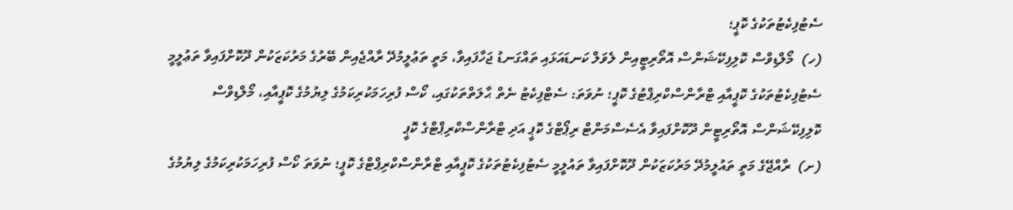ސެޓުފިކެޓުތަކުގެ ކޮޕީ؛
(ހ)  މޯލްޑިވްސް ކޮލިފިކޭޝަންސް އޮތޯރިޓީއިން ލެވަލް ކަނޑައަޅައި ތައްގަނޑު ޖަހާފައިވާ، މަތީ ތަޢުލީމުދޭ ރާއްޖެއިން ބޭރުގެ މަރުކަޒަކުން ދޫކޮށްފައިވާ ތަޢުލީމީ ސެޓުފިކެޓުތަކުގެ ކޮޕީއާއި ޓްރާންސްކްރިޕްޓުގެ ކޮޕީ؛ ނުވަތަ: ސެޓްފިކެޓު ނެތް ޙާލަތްތަކުގައި، ކޯސް ފުރިހަމަކުރިކަމުގެ ލިޔުމުގެ ކޮޕީއާއި، މޯލްޑިވްސް ކޮލިފިކޭޝަންސް އޮތޯރިޓީން ދޫކޮށްފައިވާ އެސެސްމަންޓް ރިޕޯޓްގެ ކޮޕީ އަދި ޓްރާންސްކްރިޕްޓްގެ ކޮޕީ
(ށ)  ރާއްޖޭގެ މަތީ ތައުލީމުދޭ މަރުކަޒަކުން ދޫކޮށްފައިވާ ތައުލީމީ ސެޓުފިކެޓުތަކުގެ ކޮޕީއާއި ޓްރާންސްކްރިޕްޓްގެ ކޮޕީ؛ ނުވަތަ ކޯސް ފުރިހަމަކުރިކަމުގެ ލިޔުމުގެ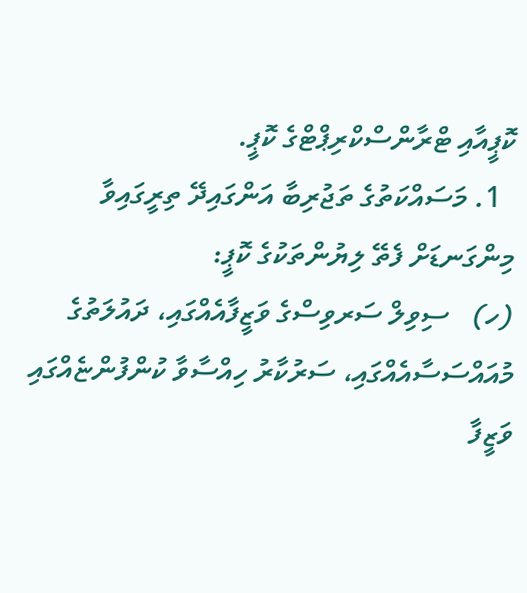ކޮޕީއާއި ޓްރާންސްކްރިޕްޓްގެ ކޮޕީ.
  1. މަސައްކަތުގެ ތަޖުރިބާ އަންގައިދޭ ތިރީގައިވާ މިންގަނޑަށް ފެތޭ ލިޔުންތަކުގެ ކޮޕީ:
(ހ)   ސިވިލް ސަރވިސްގެ ވަޒީފާއެއްގައި، ދައުލަތުގެ މުއައްސަސާއެއްގައި، ސަރުކާރު ހިއްސާވާ ކުންފުންޏެއްގައި ވަޒީފާ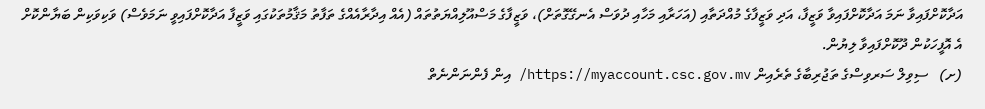އަދާކޮށްފައިވާ ނަމަ އަދާކޮށްފައިވާ ވަޒީފާ، އަދި ވަޒީފާގެ މުއްދަތާއި (އަހަރާއި މަހާއި ދުވަސް އެނގޭގޮތަށް)، ވަޒީފާގެ މަސްއޫލިއްޔަތުތައް (އެއް އިދާރާއެއްގެ ތަފާތު މަޤާމުތަކުގައި ވަޒީފާ އަދާކޮށްފައިވީ ނަމަވެސް) ވަކިވަކިން ބަޔާންކޮށް އެ އޮފީހަކުން ދޫކޮށްފައިވާ ލިޔުން.
(ށ)   ސިވިލް ސަރވިސްގެ ތަޖުރިބާގެ ތެރެއިން https://myaccount.csc.gov.mv/ އިން ފެންނަންނެތް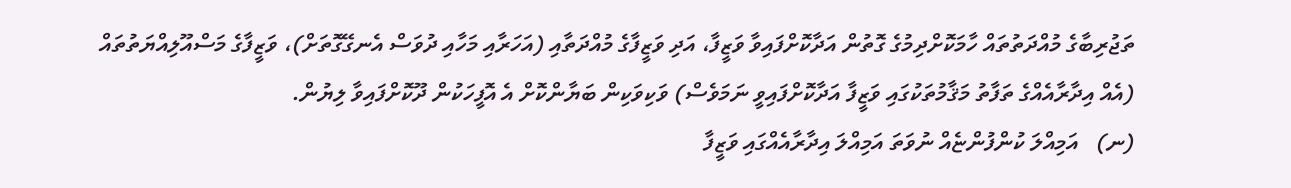ތަޖުރިބާގެ މުއްދަތުތައް ހާމަކޮށްދިމުގެ ގޮތުން އަދާކޮށްފައިވާ ވަޒީފާ، އަދި ވަޒީފާގެ މުއްދަތާއި (އަހަރާއި މަހާއި ދުވަސް އެނގޭގޮތަށް)، ވަޒީފާގެ މަސްއޫލިއްޔަތުތައް (އެއް އިދާރާއެއްގެ ތަފާތު މަޤާމުތަކުގައި ވަޒީފާ އަދާކޮށްފައިވީ ނަމަވެސް) ވަކިވަކިން ބަޔާންކޮށް އެ އޮފީހަކުން ދޫކޮށްފައިވާ ލިޔުން.
(ނ)   އަމިއްލަ ކުންފުންޏެއް ނުވަތަ އަމިއްލަ އިދާރާއެއްގައި ވަޒީފާ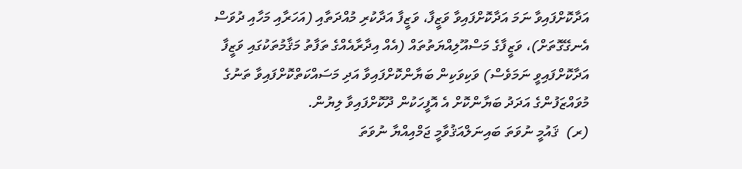އަދާކޮށްފައިވާ ނަމަ އަދާކޮށްފައިވާ ވަޒީފާ، ވަޒީފާ އަދާކުރި މުއްދަތާއި (އަހަރާއި މަހާއި ދުވަސް އެނގޭގޮތަށް)، ވަޒީފާގެ މަސްއޫލިއްޔަތުތައް (އެއް އިދާރާއެއްގެ ތަފާތު މަޤާމުތަކުގައި ވަޒީފާ އަދާކޮށްފައިވީ ނަމަވެސް) ވަކިވަކިން ބަޔާންކޮށްފައިވާ އަދި މަސައްކަތްކޮށްފައިވާ ތަނުގެ މުވައްޒަފުންގެ އަދަދު ބަޔާންކޮށް އެ އޮފީހަކުން ދޫކޮށްފައިވާ ލިޔުން.
(ރ)  ޤައުމީ ނުވަތަ ބައިނަލްއަޤުވާމީ ޖަމްއިއްޔާ ނުވަތަ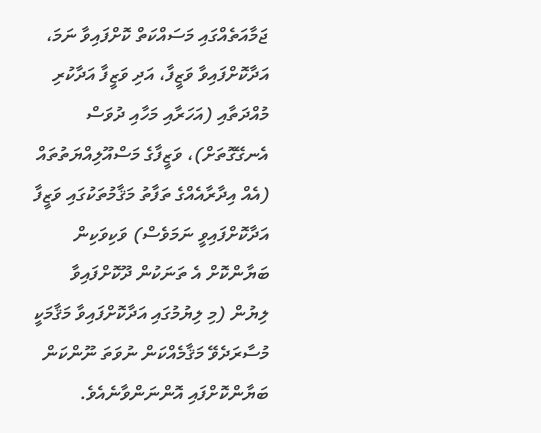ޖަމާއަތެއްގައި މަސައްކަތް ކޮށްފައިވާ ނަމަ، އަދާކޮށްފައިވާ ވަޒީފާ، އަދި ވަޒީފާ އަދާކުރި މުއްދަތާއި (އަހަރާއި މަހާއި ދުވަސް އެނގޭގޮތަށް)، ވަޒީފާގެ މަސްއޫލިއްޔަތުތައް (އެއް އިދާރާއެއްގެ ތަފާތު މަޤާމުތަކުގައި ވަޒީފާ އަދާކޮށްފައިވީ ނަމަވެސް) ވަކިވަކިން ބަޔާންކޮށް އެ ތަނަކުން ދޫކޮށްފައިވާ ލިޔުން (މި ލިޔުމުގައި އަދާކޮށްފައިވާ މަޤާމަކީ މުސާރަދެވޭ މަޤާމެއްކަން ނުވަތަ ނޫންކަން ބަޔާންކޮށްފައި އޮންނަންވާނެއެވެ.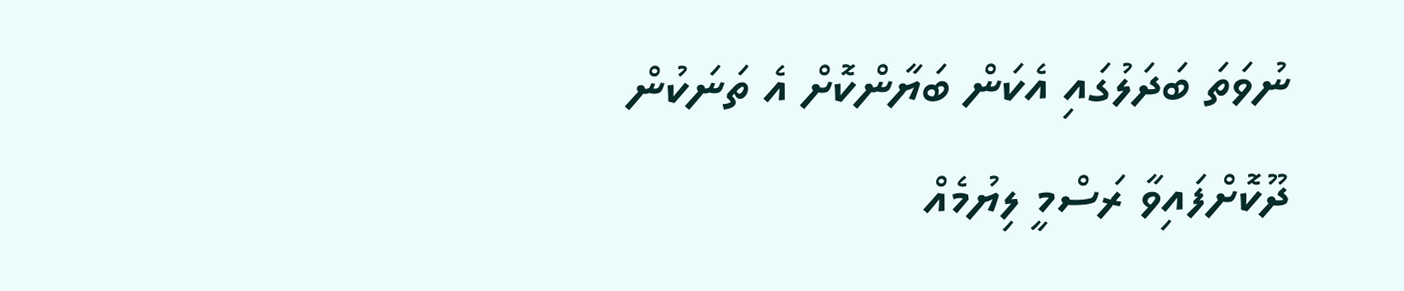ނުވަތަ ބަދަލުގައި އެކަން ބަޔާންކޮށް އެ ތަނަކުން ދޫކޮށްފައިވާ ރަސްމީ ލިޔުމެއް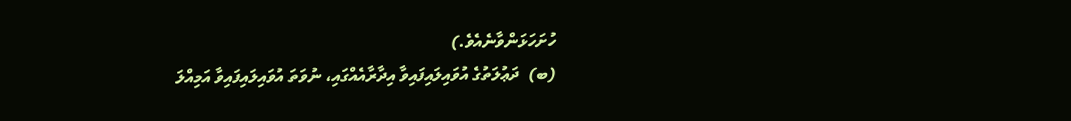ހުށަހަޅަންވާނެއެވެ.)
(ބ)  ދަޢުލަތުގެ އުވައިލައިފައިވާ އިދާރާއެއްގައި، ނުވަތަ އުވައިލައިފައިވާ އަމިއްލަ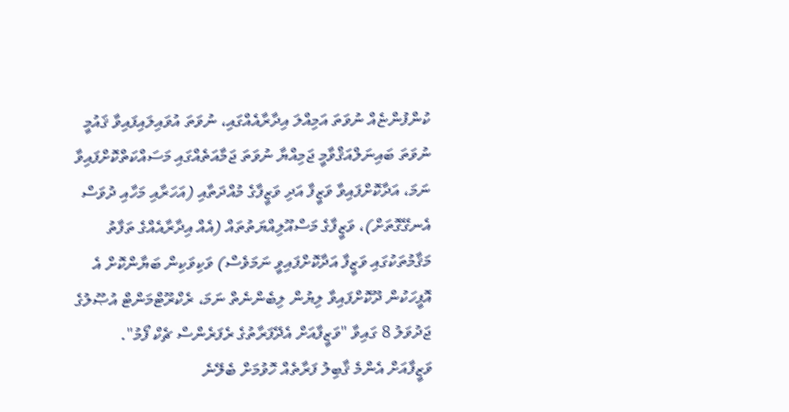ކުންފުންޏެއް ނުވަތަ އަމިއްލަ އިދާރާއެއްގައި، ނުވަތަ އުވައިލައިފައިވާ ޤައުމީ ނުވަތަ ބައިނަލްއަޤްވާމީ ޖަމިއްޔާ ނުވަތަ ޖަމާއަތެއްގައި މަސައްކަތްކޮށްފައިވާ ނަމަ، އަދާކޮށްފައިވާ ވަޒީފާ އަދި ވަޒީފާގެ މުއްދަތާއި (އަހަރާއި މަހާއި ދުވަސް އެނގޭގޮތަށް)، ވަޒީފާގެ މަސްއޫލިއްޔަތުތައް (އެއް އިދާރާއެއްގެ ތަފާތު މަޤާމުތަކުގައި ވަޒީފާ އަދާކޮށްފައިވީ ނަމަވެސް) ވަކިވަކިން ބަޔާންކޮށް އެ އޮފީހަކުން ދޫކޮށްފައިވާ ލިޔުން ލިބެންނެތް ނަމަ، ރެކްރޫޓްމަންޓް އުޞޫލުގެ ޖަދުވަލު 8 ގައިވާ "ވަޒީފާއަށް އެދޭފަރާތުގެ ރެފަރެންސް ޗެކް ފޯމު".
ވަޒީފާއަށް އެންމެ ޤާބިލު ފަރާތެއް ހޮވުމަށް ބެލޭނެ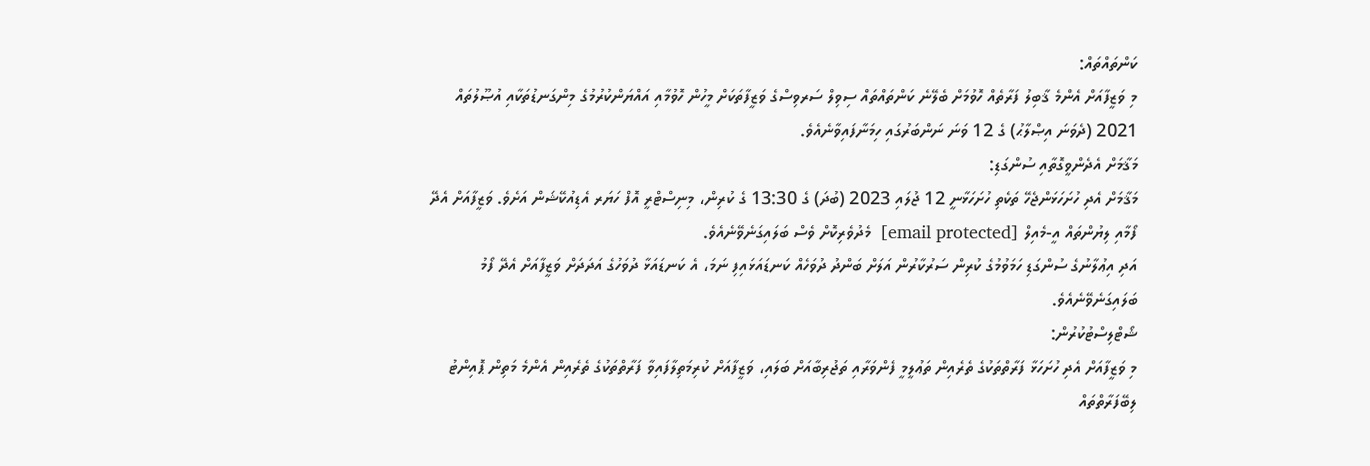ކަންތައްތައް:
މި ވަޒީފާއަށް އެންމެ ޤާބިލު ފަރާތެއް ހޮވުމަށް ބެލޭނެ ކަންތައްތައް ސިވިލް ސަރވިސްގެ ވަޒީފާތަކަށް މީހުން ހޮވުމާއި އައްޔަންކުރުމުގެ މިންގަނޑުތަކާއި އުޞޫލުތައް 2021 (ދެވަނަ އިޞްލާޙު) ގެ 12 ވަނަ ނަންބަރުގައި ހިމަނާފައިވާނެއެވެ.
މަޤާމަށް އެދެންވީގޮތާއި ސުންގަޑި:
މަޤާމަށް އެދި ހުށަހަޅަންޖެހޭ ތަކެތި ހުށަހަޅާނީ 12 ޖުލައި 2023 (ބުދަ) ގެ 13:30 ގެ ކުރިން، މިނިސްޓްރީ އޮފް ހަޔަރ އެޑިއުކޭޝަން އަށެވެ. ވަޒީފާއަށް އެދޭ ފޯމާއި ލިޔުންތައް އީ-މެއިލް [email protected]  މެދުވެރިކޮށް ވެސް ބަލައިގަނެވޭނެއެވެ.
އަދި އިޢުލާނުގެ ސުންގަޑި ހަމަވުމުގެ ކުރިން ސަރުކާރުން އަލަށް ބަންދު ދުވަހެއް ކަނޑައަޅައިފި ނަމަ، އެ ކަނޑައަޅާ ދުވަހުގެ އަދަދަށް ވަޒީފާއަށް އެދޭ ފޯމު ބަލައިގަނެވޭނެއެވެ.
ޝޯޓްލިސްޓުކުރުން:
މި ވަޒީފާއަށް އެދި ހުށަހަޅާ ފަރާތްތަކުގެ ތެރެއިން ތަޢުލީމީ ފެންވަރާއި ތަޖުރިބާއަށް ބަލައި، ވަޒީފާއަށް ކުރިމަތިލާފައިވާ ފަރާތްތަކުގެ ތެރެއިން އެންމެ މަތިން ޕޮއިންޓު ލިބޭފަރާތްތައް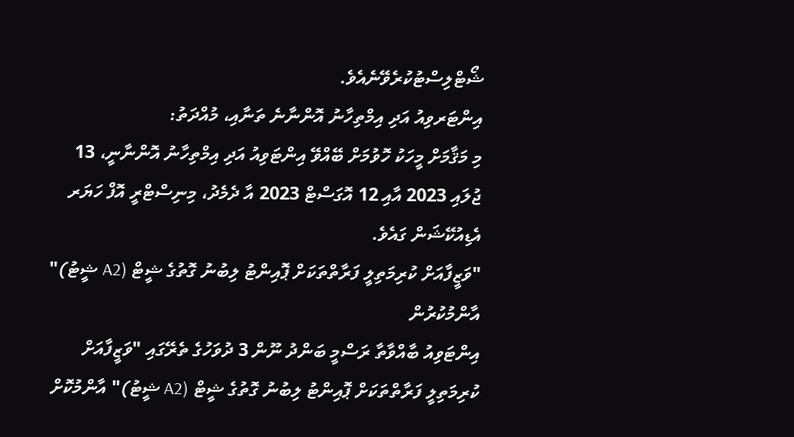ޝޯޓްލިސްޓުކުރެވޭނެއެވެ.
އިންޓަރވިއު އަދި އިމްތިހާނު އޮންނާނެ ތަނާއި، މުއްދަތު:
މި މަޤާމަށް މީހަކު ހޮވުމަށް ބޭއްވޭ އިންޓަވިއު އަދި އިމްތިހާނު އޮންނާނީ، 13 ޖުލައި 2023 އާއި 12 އޮގަސްޓް 2023 އާ ދެމެދު، މިނިސްޓްރީ އޮފް ހަޔަރ އެޑިއުކޭޝަން ގައެވެ.
"ވަޒީފާއަށް ކުރިމަތިލީ ފަރާތްތަކަށް ޕޮއިންޓު ލިބުނު ގޮތުގެ ޝީޓް (A2 ޝީޓު)" އާންމުކުރުން
އިންޓަވިއު ބާއްވާތާ ރަސްމީ ބަންދު ނޫން 3 ދުވަހުގެ ތެރޭގައި "ވަޒީފާއަށް ކުރިމަތިލީ ފަރާތްތަކަށް ޕޮއިންޓު ލިބުނު ގޮތުގެ ޝީޓް (A2 ޝީޓު)" އާންމުކޮށް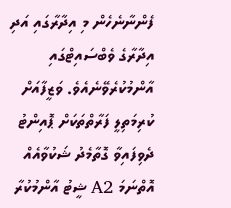ފެންނާނެހެން މި އިދާރާގައި އަދި އިދާރާގެ ވެބްސައިޓްގައި އާންމުކުރެވޭނެއެވެ. ވަޒީފާއަށް ކުރިމަތިލީ ފަރާތްތަކަށް ޕޮއިންޓު ދެވިފައިވާ ގޮތާމެދު ޝަކުވާއެއް އޮތްނަމަ A2 ޝީޓު އާންމުކުރާ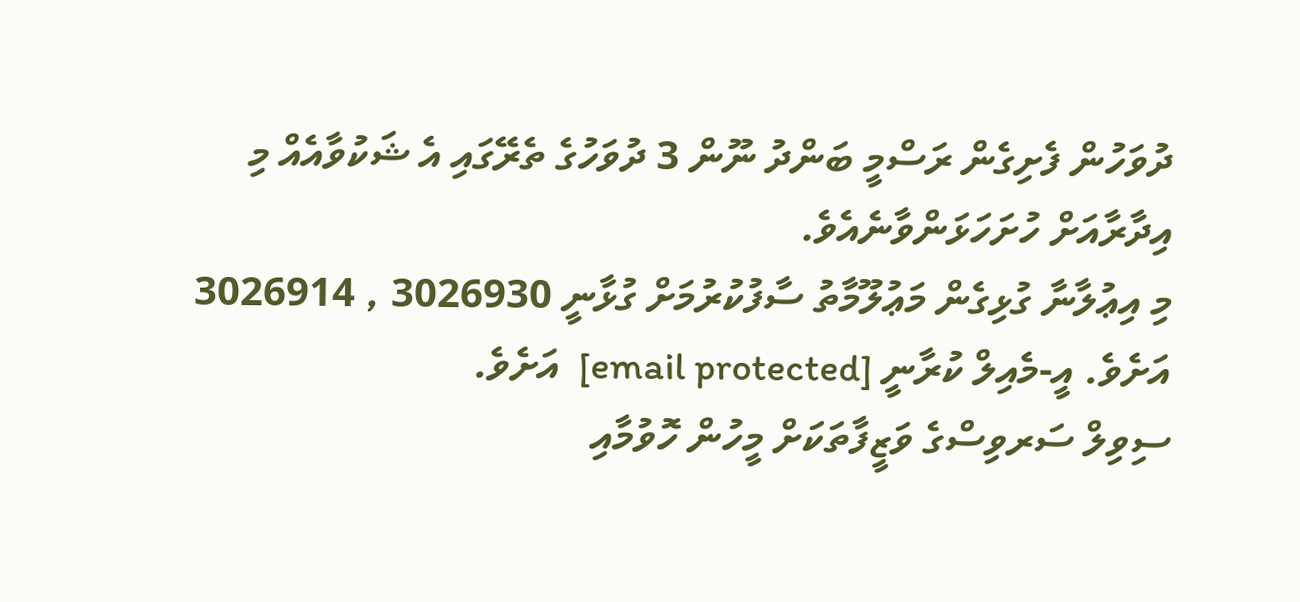ދުވަހުން ފެށިގެން ރަސްމީ ބަންދު ނޫން 3 ދުވަހުގެ ތެރޭގައި އެ ޝަކުވާއެއް މި އިދާރާއަށް ހުށަހަޅަންވާނެއެވެ.
މި އިޢުލާނާ ގުޅިގެން މަޢުލޫމާތު ސާފުކުރުމަށް ގުޅާނީ 3026930 , 3026914 އަށެވެ. އީ-މެއިލް ކުރާނީ [email protected]  އަށެވެ.
ސިވިލް ސަރވިސްގެ ވަޒީފާތަކަށް މީހުން ހޮވުމާއި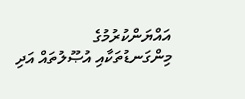އައްޔަންކުރުމުގެ މިންގަނޑުތަކާއި އުޞޫލުތައް އަދި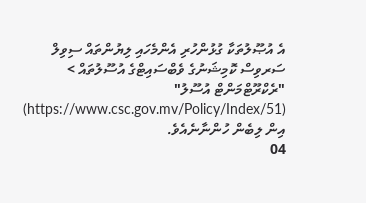އެ އުޞޫލުތަކާ ގުޅުންހުރި އެންމެހައި ލިޔުންތައް ސިވިލް ސަރވިސް ކޮމިޝަނުގެ ވެބްސައިޓްގެ އުސޫލުތައް > "ރެކްރޫޓްމަންޓް އުސޫލު" (https://www.csc.gov.mv/Policy/Index/51) އިން ލިބެން ހުންނާނެއެވެ.
04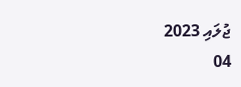ޖުލައި 2023
04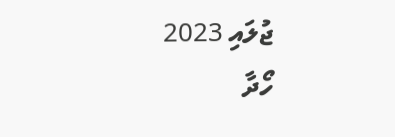ޖުލައި 2023
ހޯދާ